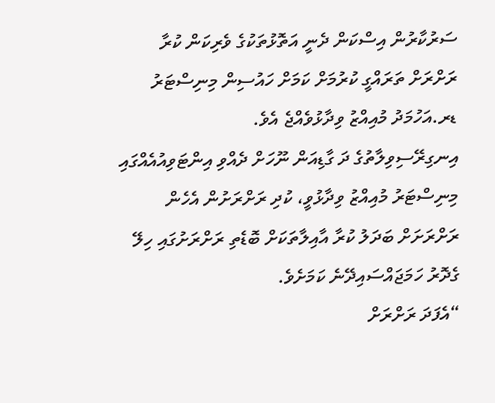ސަރުކާރުން އިސްކަން ދެނީ އަތޮޅުތަކުގެ ވެރިކަން ކުރާ ރަށްރަށް ތަރައްގީ ކުރުމަށް ކަމަށް ހައުސިން މިނިސްޓަރު ޑރ.އަހުމަދު މުއިއްޒު ވިދާޅުވެއްޖެ އެވެ.
އިނގިރޭސިވިލާތުގެ ދަ ގާޑިއަން ނޫހަށް ދެއްވި އިންޓަވިއުއެއްގައި މިނިސްޓަރު މުއިއްޒު ވިދާޅުވީ، ކުދި ރަށްރަށުން އެހެން ރަށްރަށަށް ބަދަލު ކުރާ އާއިލާތަކަށް ބޮޑެތި ރަށްރަށުގައި ހިލޭ ގެދޮރު ހަމަޖައްސައިދޭނެ ކަމަށެވެ.
“އެފަދަ ރަށްރަށް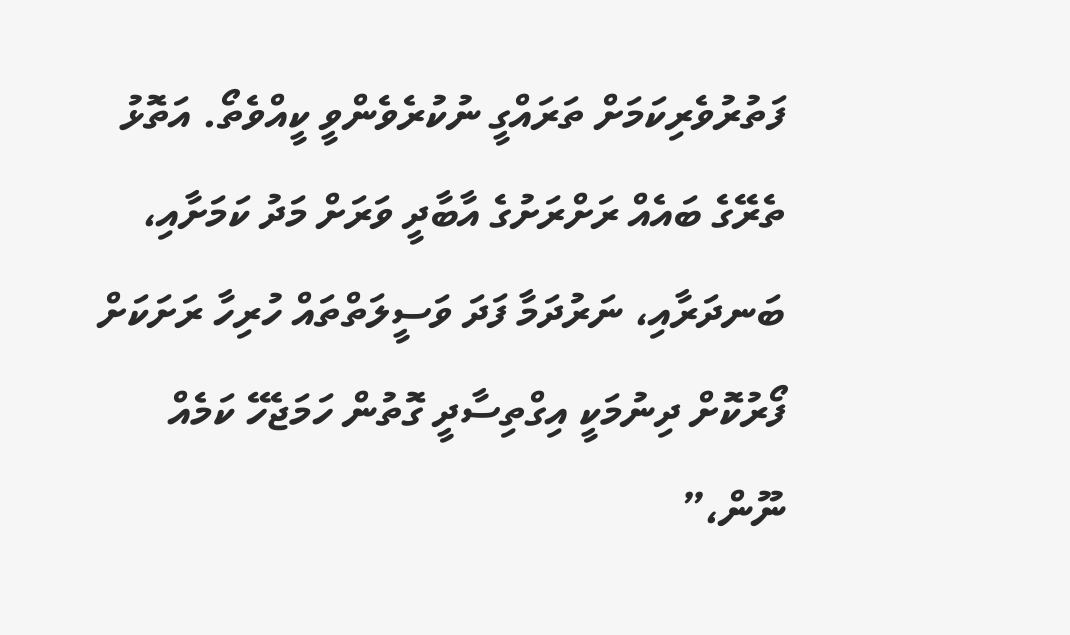ފަތުރުވެރިކަމަށް ތަރައްގީ ނުކުރެވެންވީ ކީއްވެތޯ. އަތޮޅު ތެރޭގެ ބައެއް ރަށްރަށުގެ އާބާދީ ވަރަށް މަދު ކަމަށާއި، ބަނދަރާއި، ނަރުދަމާ ފަދަ ވަސީލަތްތައް ހުރިހާ ރަށަކަށް ފޯރުކޮށް ދިނުމަކީ އިގްތިސާދީ ގޮތުން ހަމަޖެހޭ ކަމެއް ނޫން،”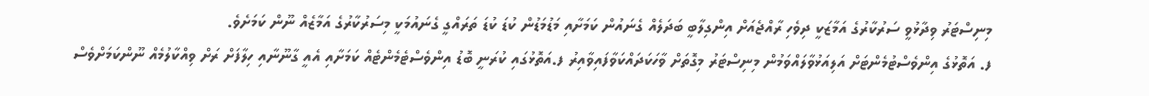މިނިސްޓަރު ވިދާޅުވީ ސަރުކާރުގެ އަމާޒަކީ ދިވެހި ރާއްޖެއަށް އިންގިލާބީ ބަދަލެއް ގެނައުން ކަމަށާއި މަޑުމަޑުން ކުޑަ ކުޑަ ތަރައްގީ ގެނައުމަކީ މިސަރުކާރުގެ އަމާޒެއް ނޫން ކަމަށެވެ.
ފ. އަތޮޅުގެ އިންވެސްޓުމެންޓަށް އަލިއަޅުވާލައްވަމުން މިނިސްޓަރު މިގޮތަށް ވާހަކަދައްކަވާފައިވާއިރު ފ.އަތޮޅުގައި ކުރަނީ ބޮޑު އިންވެސްޓެމެންޓެއް ކަމަށާއި އެއީ ގާނޫނާއި ހިލާފަށް ރަށް ވިއްކާލުމެއް ނޫންކަމަށްވެސް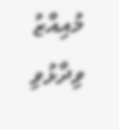މުއިއްޒު ވިދާޅުވި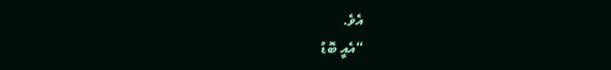އެވެ.
“އެއީ ބޮޑު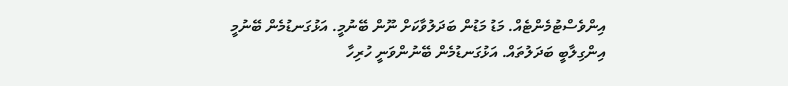އިންވެސްޓުމެންޓެއް. މަޑު މަޑުން ބަދަލުވާކަށް ނޫން ބޭނުމީ. އަޅުގަނޑުމެން ބޭނުމީ އިންގިލާބީ ބަދަލުތައް. އަޅުގަނޑުމެން ބޭނުންވަނީ ހުރިހާ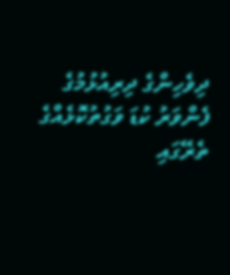ދިވެހިންގެ ދިރިއުޅުމުގެ ފެންވަރު ކުޑަ ވަގުތުކޮޅެއްގެ ތެރޭގައި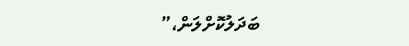ބަދަލުކޮށްލަން،”